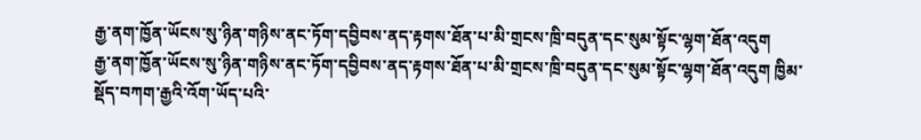རྒྱ་ནག་ཁྱོན་ཡོངས་སུ་ཉིན་གཉིས་ནང་ཏོག་དབྱིབས་ནད་རྟགས་ཐོན་པ་མི་གྲངས་ཁྲི་བདུན་དང་སུམ་སྟོང་ལྷག་ཐོན་འདུག
རྒྱ་ནག་ཁྱོན་ཡོངས་སུ་ཉིན་གཉིས་ནང་ཏོག་དབྱིབས་ནད་རྟགས་ཐོན་པ་མི་གྲངས་ཁྲི་བདུན་དང་སུམ་སྟོང་ལྷག་ཐོན་འདུག ཁྱིམ་སྡོད་བཀག་རྒྱའི་འོག་ཡོད་པའི་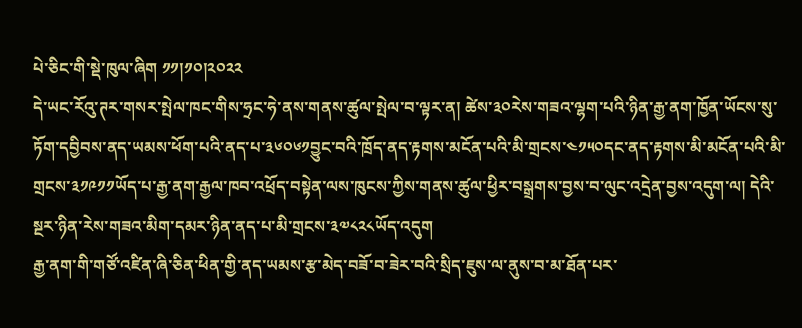པེ་ཅིང་གི་སྡེ་ཁུལ་ཞིག ༡༡།༡༠།༢༠༢༢
དེ་ཡང་རོའུ་ཊར་གསར་སྤེལ་ཁང་གིས་ཧྲང་ཧེ་ནས་གནས་ཚུལ་སྤེལ་བ་ལྟར་ན། ཚེས་༣༠རེས་གཟའ་ལྷག་པའི་ཉིན་རྒྱ་ནག་ཁྱོན་ཡོངས་སུ་ཏོག་དབྱིབས་ནད་ཡམས་ཕོག་པའི་ནད་པ་༣༦༠༦༡བྱུང་བའི་ཁྲོད་ནད་རྟགས་མངོན་པའི་མི་གྲངས་༤༡༥༠དང་ནད་རྟགས་མི་མངོན་པའི་མི་གྲངས་༣༡༩༡༡ཡོད་པ་རྒྱ་ནག་རྒྱལ་ཁབ་འཕྲོད་བསྟེན་ལས་ཁུངས་ཀྱིས་གནས་ཚུལ་ཕྱིར་བསྒྲགས་བྱས་བ་ལུང་འདྲེན་བྱས་འདུག་ལ། དེའི་སྔར་ཉིན་རེས་གཟའ་མིག་དམར་ཉིན་ནད་པ་མི་གྲངས་༣༧༨༢༨ཡོད་འདུག
རྒྱ་ནག་གི་གཙོ་འཛིན་ཞི་ཅིན་ཕིན་གྱི་ནད་ཡམས་རྩ་མེད་བཟོ་བ་ཟེར་བའི་སྲིད་ཇུས་ལ་ནུས་བ་མ་ཐོན་པར་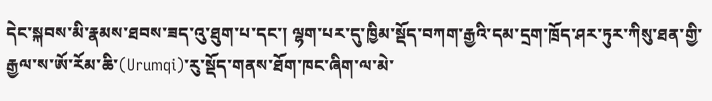དེང་སྐབས་མི་རྣམས་ཐབས་ཟད་འུ་ཐུག་པ་དང་། ལྷག་པར་དུ་ཁྱིམ་སྡོད་བཀག་རྒྱའི་དམ་དྲག་ཁྲོད་ཤར་ཏུར་ཀིསུ་ཐན་གྱི་རྒྱལ་ས་ཨོ་རོམ་ཆི་(Urumqi)་རུ་སྡོད་གནས་ཐོག་ཁང་ཞིག་ལ་མེ་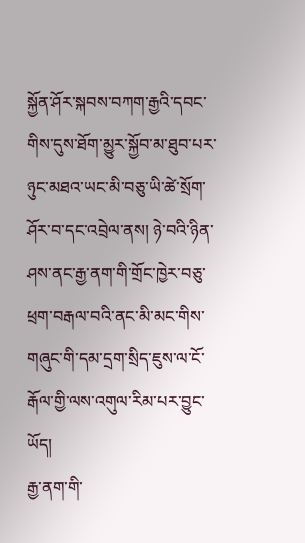སྐྱོན་ཤོར་སྐབས་བཀག་རྒྱའི་དབང་གིས་དུས་ཐོག་མྱུར་སྐྱོབ་མ་ཐུབ་པར་ཉུང་མཐའ་ཡང་མི་བཅུ་ཡི་ཚེ་སྲོག་ཤོར་བ་དང་འབྲེལ་ནས། ཉེ་བའི་ཉིན་ཤས་ནང་རྒྱ་ནག་གི་གྲོང་ཁྱེར་བཅུ་ཕྲག་བརྒལ་བའི་ནང་མི་མང་གིས་གཞུང་གི་དམ་དྲག་སྲིད་ཇུས་ལ་ངོ་རྒོལ་གྱི་ལས་འགུལ་རིམ་པར་བྱུང་ཡོད།
རྒྱ་ནག་གི་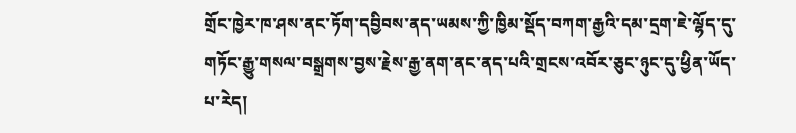གྲོང་ཁྱེར་ཁ་ཤས་ནང་ཏོག་དབྱིབས་ནད་ཡམས་ཀྱི་ཁྱིམ་སྡོད་བཀག་རྒྱའི་དམ་དྲག་ཇེ་ལྷོད་དུ་གཏོང་རྒྱུ་གསལ་བསྒྲགས་བྱས་རྗེས་རྒྱ་ནག་ནང་ནད་པའི་གྲངས་འབོར་ཅུང་ཉུང་དུ་ཕྱིན་ཡོད་པ་རེད།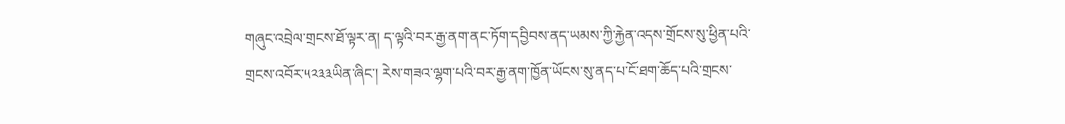གཞུང་འབྲེལ་གྲངས་ཐོ་ལྟར་ན། ད་ལྟའི་བར་རྒྱ་ནག་ནང་ཏོག་དབྱིབས་ནད་ཡམས་ཀྱི་རྐྱེན་འདས་གྲོངས་སུ་ཕྱིན་པའི་གྲངས་འབོར་༥༢༣༣ཡིན་ཞིང་། རེས་གཟའ་ལྷག་པའི་བར་རྒྱ་ནག་ཁྱོན་ཡོངས་སུ་ནད་པ་ངོ་ཐག་ཆོད་པའི་གྲངས་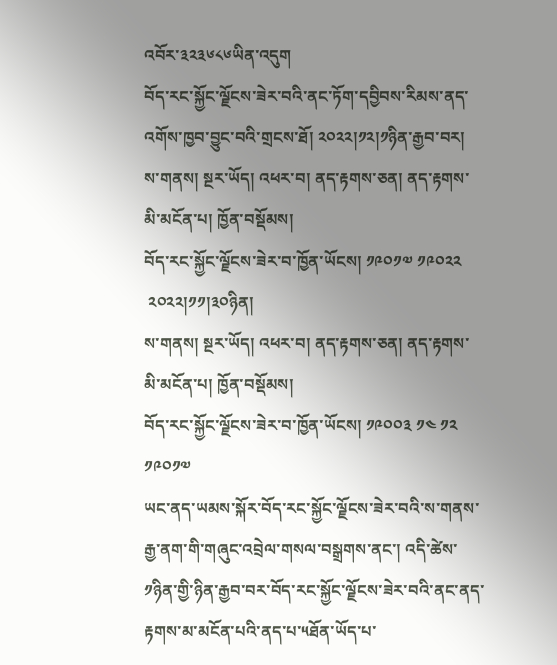འབོར་༣༢༣༦༨༦ཡིན་འདུག
བོད་རང་སྐྱོང་ལྗོངས་ཟེར་བའི་ནང་ཏོག་དབྱིབས་རིམས་ནད་འགོས་ཁྱབ་བྱུང་བའི་གྲངས་ཐོ། ༢༠༢༢།༡༢།༡ཉིན་རྒྱབ་བར།
ས་གནས། སྔར་ཡོད། འཕར་བ། ནད་རྟགས་ཅན། ནད་རྟགས་མི་མངོན་པ། ཁྱོན་བསྡོམས།
བོད་རང་སྐྱོང་ལྗོངས་ཟེར་བ་ཁྱོན་ཡོངས། ༡༩༠༡༧ ༡༩༠༢༢
 ༢༠༢༢།༡༡།༣༠ཉིན།
ས་གནས། སྔར་ཡོད། འཕར་བ། ནད་རྟགས་ཅན། ནད་རྟགས་མི་མངོན་པ། ཁྱོན་བསྡོམས།
བོད་རང་སྐྱོང་ལྗོངས་ཟེར་བ་ཁྱོན་ཡོངས། ༡༩༠༠༣ ༡༤ ༡༢ ༡༩༠༡༧
ཡང་ནད་ཡམས་སྐོར་བོད་རང་སྐྱོང་ལྗོངས་ཟེར་བའི་ས་གནས་རྒྱ་ནག་གི་གཞུང་འབྲེལ་གསལ་བསྒྲགས་ནང་། འདི་ཚེས་༡ཉིན་གྱི་ཉིན་རྒྱབ་བར་བོད་རང་སྐྱོང་ལྗོངས་ཟེར་བའི་ནང་ནད་རྟགས་མ་མངོན་པའི་ནད་པ་༥ཐོན་ཡོད་པ་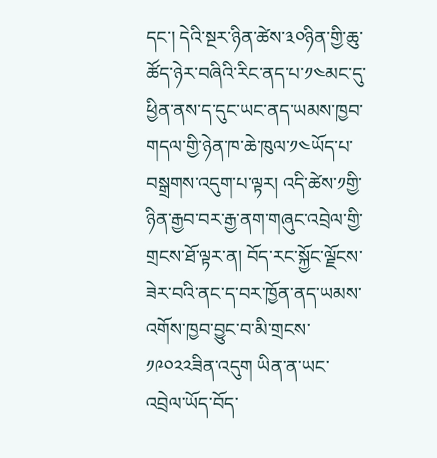དང་། དེའི་སྔར་ཉིན་ཚེས་༣༠ཉིན་གྱི་ཆུ་ཚོད་ཉེར་བཞིའི་རིང་ནད་པ་༡༤མང་དུ་ཕྱིན་ནས་ད་དུང་ཡང་ནད་ཡམས་ཁྱབ་གདལ་གྱི་ཉེན་ཁ་ཆེ་ཁུལ་༡༤ཡོད་པ་བསྒྲགས་འདུག་པ་ལྟར། འདི་ཚེས་༡གྱི་ཉིན་རྒྱབ་བར་རྒྱ་ནག་གཞུང་འབྲེལ་གྱི་གྲངས་ཐོ་ལྟར་ན། བོད་རང་སྐྱོང་ལྗོངས་ཟེར་བའི་ནང་ད་བར་ཁྱོན་ནད་ཡམས་འགོས་ཁྱབ་བྱུང་བ་མི་གྲངས་༡༩༠༢༢ཟིན་འདུག ཡིན་ན་ཡང་འབྲེལ་ཡོད་བོད་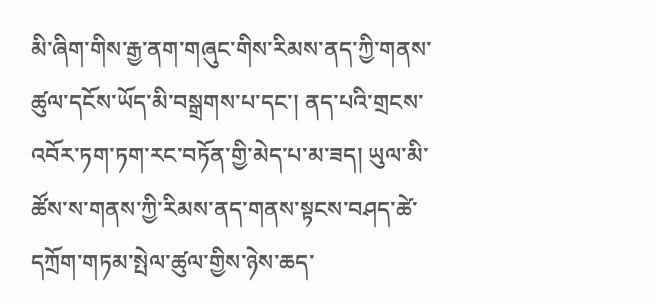མི་ཞིག་གིས་རྒྱ་ནག་གཞུང་གིས་རིམས་ནད་ཀྱི་གནས་ཚུལ་དངོས་ཡོད་མི་བསྒྲགས་པ་དང་། ནད་པའི་གྲངས་འབོར་ཏག་ཏག་རང་བཏོན་གྱི་མེད་པ་མ་ཟད། ཡུལ་མི་ཚོས་ས་གནས་ཀྱི་རིམས་ནད་གནས་སྟངས་བཤད་ཚེ་དཀྲོག་གཏམ་སྤེལ་ཚུལ་གྱིས་ཉེས་ཆད་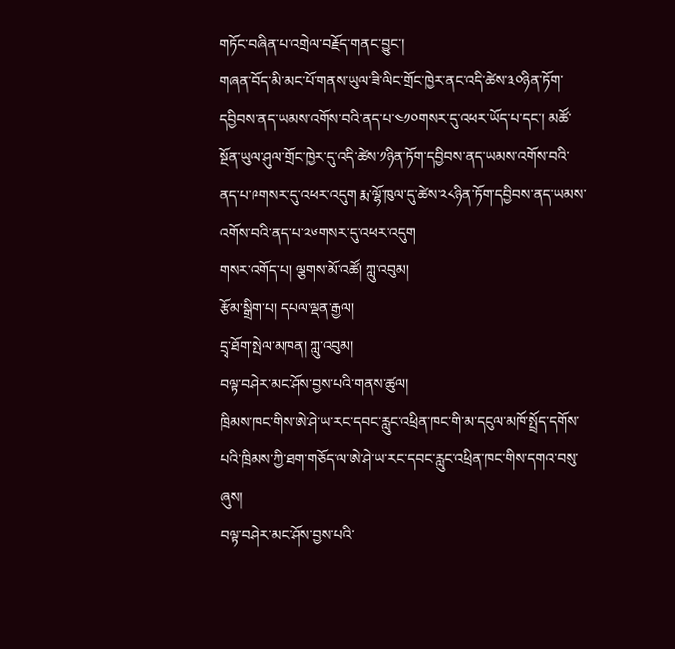གཏོང་བཞིན་པ་འགྲེལ་བརྗོད་གནང་བྱུང་།
གཞན་བོད་མི་མང་པོ་གནས་ཡུལ་ཟི་ལིང་གྲོང་ཁྱེར་ནང་འདི་ཚེས་༣༠ཉིན་ཏོག་དབྱིབས་ནད་ཡམས་འགོས་བའི་ནད་པ་༤༡༠གསར་དུ་འཕར་ཡོད་པ་དང་། མཚོ་སྔོན་ཡུལ་ཤུལ་གྲོང་ཁྱེར་དུ་འདི་ཚེས་༡ཉིན་ཏོག་དབྱིབས་ནད་ཡམས་འགོས་བའི་ནད་པ་༩གསར་དུ་འཕར་འདུག རྨ་ལྷོ་ཁུལ་དུ་ཚེས་༢༨ཉིན་ཏོག་དབྱིབས་ནད་ཡམས་འགོས་བའི་ནད་པ་༢༦གསར་དུ་འཕར་འདུག
གསར་འགོད་པ། ལྕགས་མོ་འཚོ། ཀླུ་འབུམ།
རྩོམ་སྒྲིག་པ། དཔལ་ལྡན་རྒྱལ།
དྲྭ་ཐོག་སྤེལ་མཁན། ཀླུ་འབུམ།
བལྟ་བཤེར་མང་ཤོས་བྱས་པའི་གནས་ཚུལ།
ཁྲིམས་ཁང་གིས་ཨེ་ཤེ་ཡ་རང་དབང་རླུང་འཕྲིན་ཁང་གི་མ་དངུལ་མཁོ་སྤྲོད་དགོས་པའི་ཁྲིམས་ཀྱི་ཐག་གཅོད་ལ་ཨེ་ཤེ་ཡ་རང་དབང་རླུང་འཕྲིན་ཁང་གིས་དགའ་བསུ་ཞུས།
བལྟ་བཤེར་མང་ཤོས་བྱས་པའི་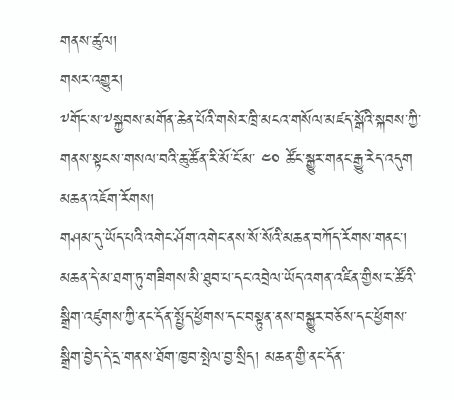གནས་ཚུལ།
གསར་འགྱུར།
༸གོང་ས་༸སྐྱབས་མགོན་ཆེན་པོའི་གསེར་ཁྲི་མངའ་གསོལ་མཛད་སྒོའི་སྐབས་ཀྱི་གནས་སྟངས་གསལ་བའི་ཆུ་ཚོན་རི་མོ་ངོ་མ་ ༤༠ ཚོང་སྒྱུར་གནང་རྒྱུ་རེད་འདུག
མཆན་འཇོག་རོགས།
གཤམ་དུ་ཡོད་པའི་འགེང་ཤོག་འགེང་ནས་སོ་སོའི་མཆན་བཀོད་རོགས་གནང་། མཆན་དེ་མ་ཐག་ཏུ་གཟིགས་མི་ཐུབ་པ་དང་འབྲེལ་ཡོད་འགན་འཛིན་གྱིས་ང་ཚོའི་སྒྲིག་འཛུགས་ཀྱི་ནང་དོན་སྤྱོད་ཕྱོགས་དང་བསྟུན་ནས་བསྒྱུར་བཅོས་དང་ཕྱོགས་སྒྲིག་བྱེད་དེ་དྲ་གནས་ཐོག་ཁྱབ་སྤེལ་བྱ་སྲིད། མཆན་གྱི་ནང་དོན་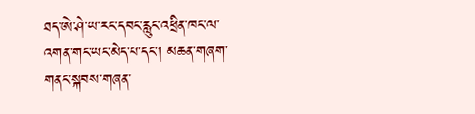ཐད་ཨེ་ཤེ་ཡ་རང་དབང་རླུང་འཕྲིན་ཁང་ལ་འགན་གང་ཡང་མེད་པ་དང་། མཆན་གཞག་གནང་སྐབས་གཞན་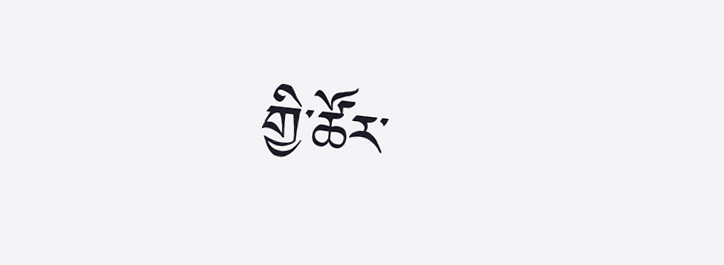གྱི་ཚོར་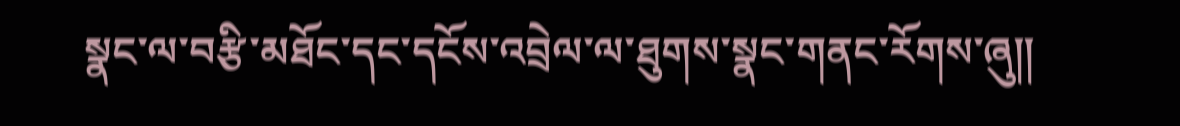སྣང་ལ་བརྩི་མཐོང་དང་དངོས་འབྲེལ་ལ་ཐུགས་སྣང་གནང་རོགས་ཞུ༎